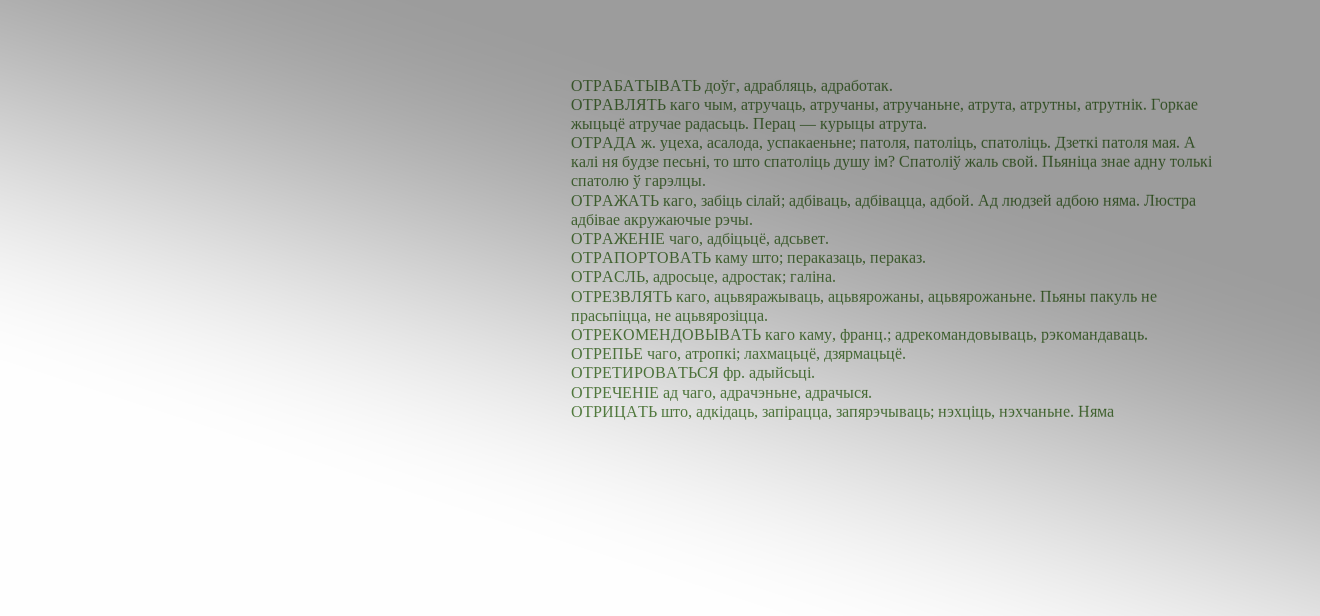ОТРАБАТЫВАТЬ доўг, адрабляць, адработак.
ОТРАВЛЯТЬ каго чым, атручаць, атручаны, атручаньне, атрута, атрутны, атрутнік. Горкае жыцьцё атручае радасьць. Перац — курыцы атрута.
ОТРАДА ж. уцеха, асалода, успакаеньне; патоля, патоліць, спатоліць. Дзеткі патоля мая. А калі ня будзе песьні, то што спатоліць душу ім? Спатоліў жаль свой. Пьяніца знае адну толькі спатолю ў гарэлцы.
ОТРАЖАТЬ каго, забіць сілай; адбіваць, адбівацца, адбой. Ад людзей адбою няма. Люстра адбівае акружаючые рэчы.
ОТРАЖЕНІЕ чаго, адбіцьцё, адсьвет.
ОТРАПОРТОВАТЬ каму што; пераказаць, пераказ.
ОТРАСЛЬ, адросьце, адростак; галіна.
ОТРЕЗВЛЯТЬ каго, ацьвяражываць, ацьвярожаны, ацьвярожаньне. Пьяны пакуль не прасьпіцца, не ацьвярозіцца.
ОТРЕКОМЕНДОВЫВАТЬ каго каму, франц.; адрекомандовываць, рэкомандаваць.
ОТРЕПЬЕ чаго, атропкі; лахмацьцё, дзярмацьцё.
ОТРЕТИРОВАТЬСЯ фр. адыйсьці.
ОТРЕЧЕНІЕ ад чаго, адрачэньне, адрачыся.
ОТРИЦАТЬ што, адкідаць, запірацца, запярэчываць; нэхціць, нэхчаньне. Няма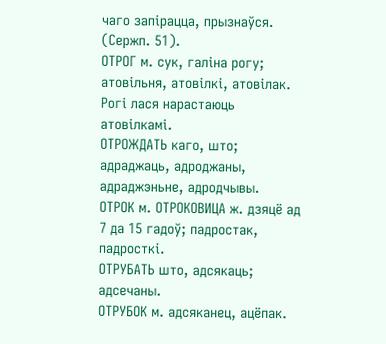чаго запiрацца, прызнаўся. (Сержп. 51).
ОТРОГ м. сук, галіна рогу; атовільня, атовілкі, атовілак. Рогі лася нарастаюць атовілкамі.
ОТРОЖДАТЬ каго, што; адраджаць, адроджаны, адраджэньне, адродчывы.
ОТРОК м. ОТРОКОВИЦА ж. дзяцё ад 7 да 15 гадоў; падростак, падросткі.
ОТРУБАТЬ што, адсякаць; адсечаны.
ОТРУБОК м. адсяканец, ацёпак.